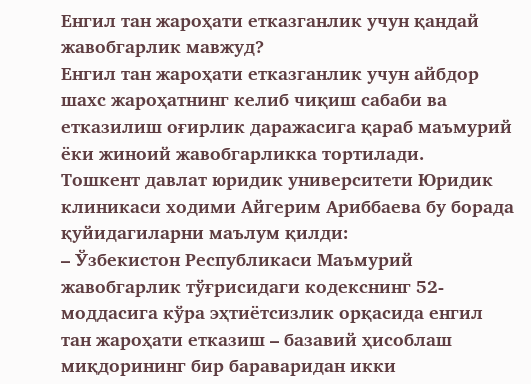Енгил тан жароҳати етказганлик учун қандай жавобгарлик мавжуд?
Енгил тан жароҳати етказганлик учун айбдор шахс жароҳатнинг келиб чиқиш сабаби ва етказилиш оғирлик даражасига қараб маъмурий ёки жиноий жавобгарликка тортилади.
Тошкент давлат юридик университети Юридик клиникаси ходими Айгерим Ариббаева бу борада қуйидагиларни маълум қилди:
– Ўзбекистон Республикаси Маъмурий жавобгарлик тўғрисидаги кодекснинг 52-моддасига кўра эҳтиётсизлик орқасида енгил тан жароҳати етказиш – базавий ҳисоблаш миқдорининг бир бараваридан икки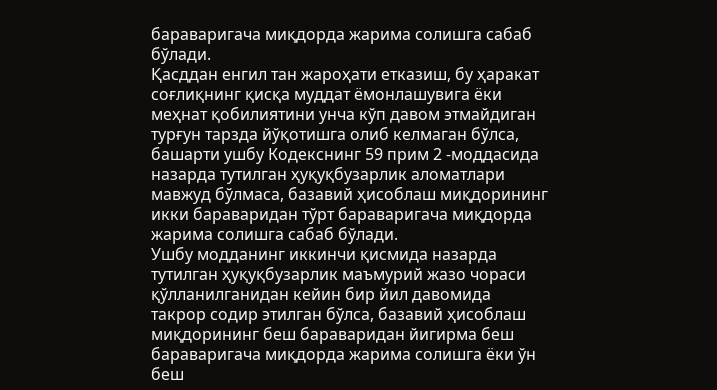бараваригача миқдорда жарима солишга сабаб бўлади.
Қасддан енгил тан жароҳати етказиш, бу ҳаракат соғлиқнинг қисқа муддат ёмонлашувига ёки меҳнат қобилиятини унча кўп давом этмайдиган турғун тарзда йўқотишга олиб келмаган бўлса, башарти ушбу Кодекснинг 59 прим 2 -моддасида назарда тутилган ҳуқуқбузарлик аломатлари мавжуд бўлмаса, базавий ҳисоблаш миқдорининг икки бараваридан тўрт бараваригача миқдорда жарима солишга сабаб бўлади.
Ушбу модданинг иккинчи қисмида назарда тутилган ҳуқуқбузарлик маъмурий жазо чораси қўлланилганидан кейин бир йил давомида такрор содир этилган бўлса, базавий ҳисоблаш миқдорининг беш бараваридан йигирма беш бараваригача миқдорда жарима солишга ёки ўн беш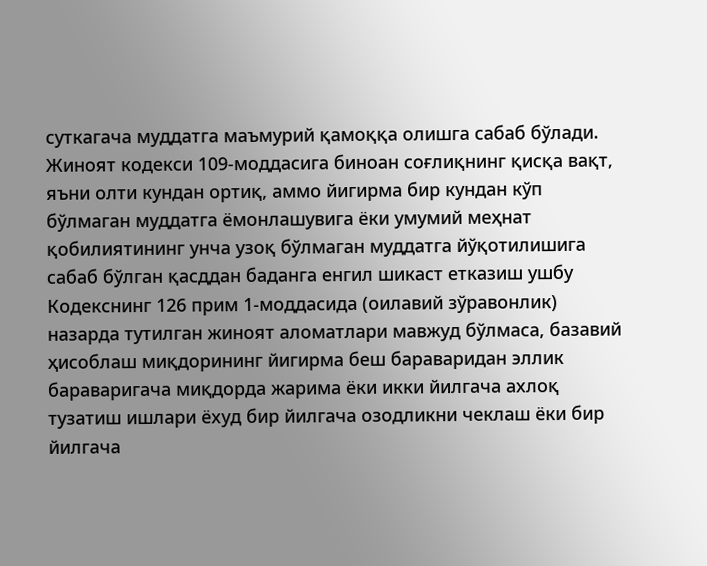суткагача муддатга маъмурий қамоққа олишга сабаб бўлади.
Жиноят кодекси 109-моддасига биноан соғлиқнинг қисқа вақт, яъни олти кундан ортиқ, аммо йигирма бир кундан кўп бўлмаган муддатга ёмонлашувига ёки умумий меҳнат қобилиятининг унча узоқ бўлмаган муддатга йўқотилишига сабаб бўлган қасддан баданга енгил шикаст етказиш ушбу Кодекснинг 126 прим 1-моддасида (оилавий зўравонлик) назарда тутилган жиноят аломатлари мавжуд бўлмаса, базавий ҳисоблаш миқдорининг йигирма беш бараваридан эллик бараваригача миқдорда жарима ёки икки йилгача ахлоқ тузатиш ишлари ёхуд бир йилгача озодликни чеклаш ёки бир йилгача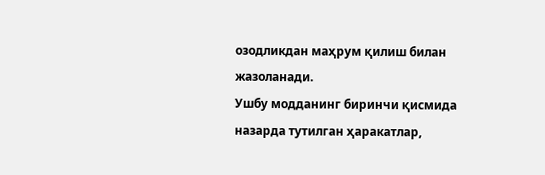озодликдан маҳрум қилиш билан жазоланади.
Ушбу модданинг биринчи қисмида назарда тутилган ҳаракатлар,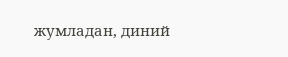жумладан, диний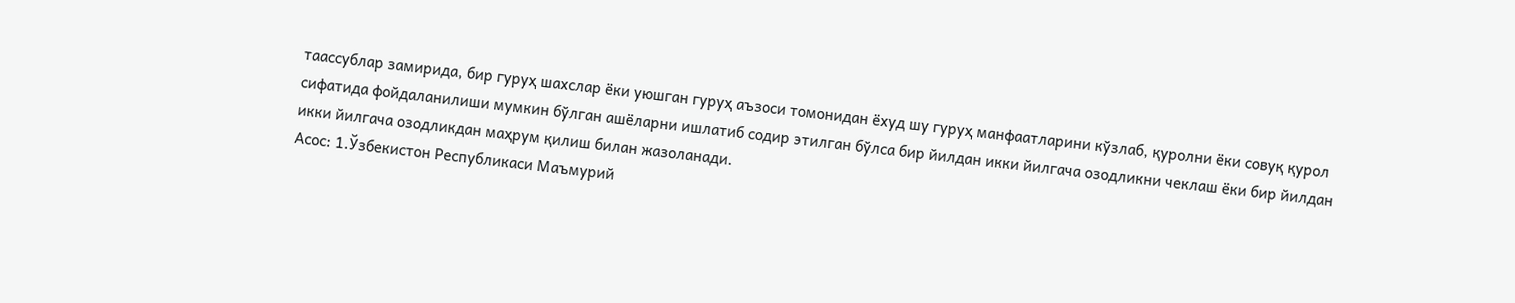таассублар замирида, бир гуруҳ шахслар ёки уюшган гуруҳ аъзоси томонидан ёхуд шу гуруҳ манфаатларини кўзлаб, қуролни ёки совуқ қурол сифатида фойдаланилиши мумкин бўлган ашёларни ишлатиб содир этилган бўлса бир йилдан икки йилгача озодликни чеклаш ёки бир йилдан икки йилгача озодликдан маҳрум қилиш билан жазоланади.
Асос: 1.Ўзбекистон Республикаси Маъмурий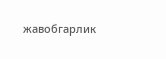жавобгарлик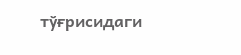тўғрисидаги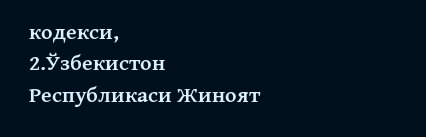кодекси,
2.Ўзбекистон Республикаси Жиноят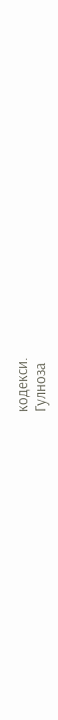кодекси.
Гулноза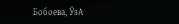Бобоева, ЎзА